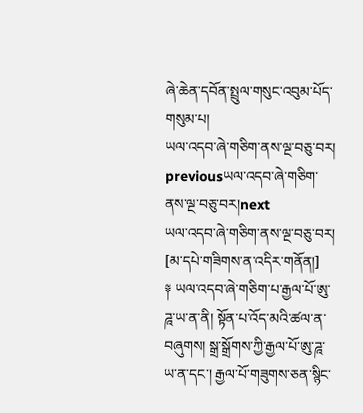ཞེ་ཆེན་དབོན་སྤྲུལ་གསུང་འབུམ་པོད་གསུམ་པ།
ཡལ་འདབ་ཞེ་གཅིག་ནས་ལྔ་བཅུ་བར།
previousཡལ་འདབ་ཞེ་གཅིག་ནས་ལྔ་བཅུ་བར།next
ཡལ་འདབ་ཞེ་གཅིག་ནས་ལྔ་བཅུ་བར།
[མ་དཔེ་གཟིགས་ན་འདིར་གནོན།]
༈ ཡལ་འདབ་ཞེ་གཅིག་པ་རྒྱལ་པོ་ཨུ་ཌཱ་ཡ་ན་ནི། སྟོན་པ་འོད་མའི་ཚལ་ན་བཞུགས། སྒྲ་སྒྲོགས་ཀྱི་རྒྱལ་པོ་ཨུ་ཌཱ་ཡ་ན་དང་། རྒྱལ་པོ་གཟུགས་ཅན་སྙིང་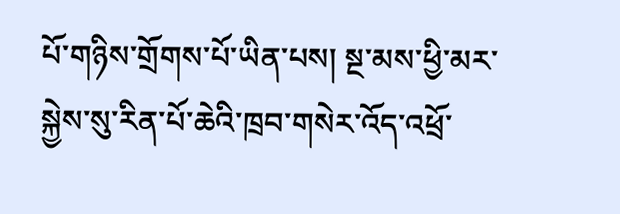པོ་གཉིས་གྲོགས་པོ་ཡིན་པས། སྔ་མས་ཕྱི་མར་སྐྱེས་སུ་རིན་པོ་ཆེའི་ཁྲབ་གསེར་འོད་འཕྲོ་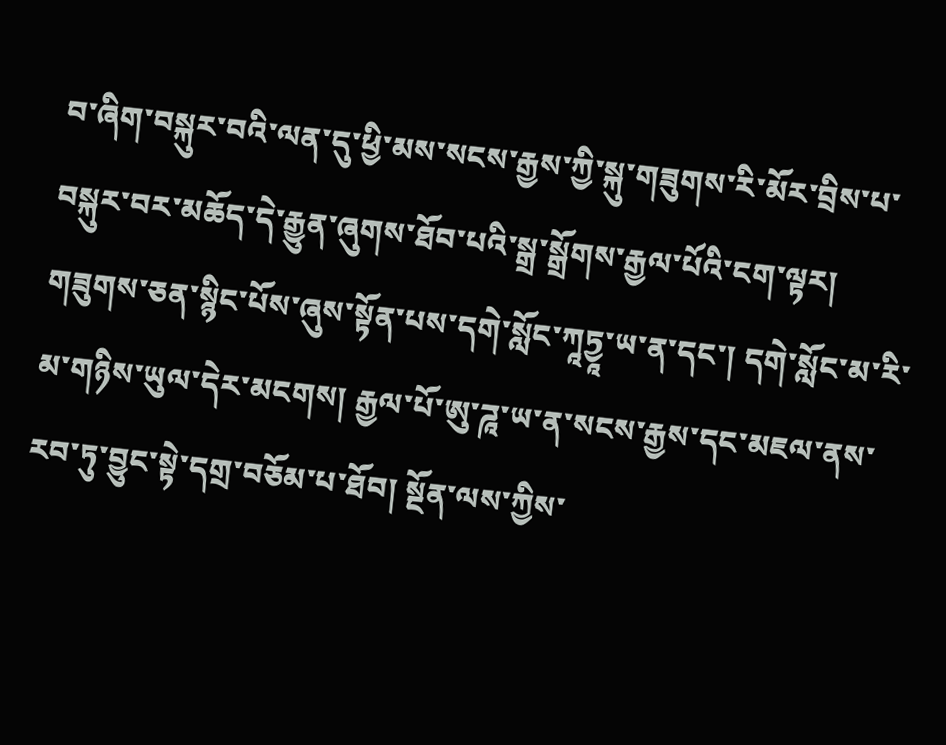བ་ཞིག་བསྐུར་བའི་ལན་དུ་ཕྱི་མས་སངས་རྒྱས་ཀྱི་སྐུ་གཟུགས་རི་མོར་བྲིས་པ་བསྐུར་བར་མཆོད་དེ་རྒྱུན་ཞུགས་ཐོབ་པའི་སྒྲ་སྒྲོགས་རྒྱལ་པོའི་ངག་ལྟར། གཟུགས་ཅན་སྙིང་པོས་ཞུས་སྟོན་པས་དགེ་སློང་ཀཱཏྱཱ་ཡ་ན་དང་། དགེ་སློང་མ་རི་མ་གཉིས་ཡུལ་དེར་མངགས། རྒྱལ་པོ་ཨུ་ཌཱ་ཡ་ན་སངས་རྒྱས་དང་མཇལ་ནས་རབ་ཏུ་བྱུང་སྟེ་དགྲ་བཅོམ་པ་ཐོབ། སྔོན་ལས་ཀྱིས་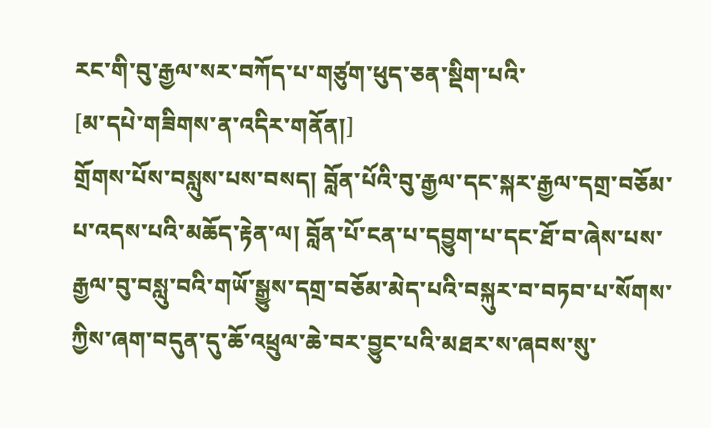རང་གི་བུ་རྒྱལ་སར་བཀོད་པ་གཙུག་ཕུད་ཅན་སྡིག་པའི་
[མ་དཔེ་གཟིགས་ན་འདིར་གནོན།]
གྲོགས་པོས་བསླུས་པས་བསད། བློན་པོའི་བུ་རྒྱལ་དང་སྐར་རྒྱལ་དགྲ་བཅོམ་པ་འདས་པའི་མཆོད་རྟེན་ལ། བློན་པོ་ངན་པ་དབྱུག་པ་དང་ཐོ་བ་ཞེས་པས་རྒྱལ་བུ་བསླུ་བའི་གཡོ་སྒྱུས་དགྲ་བཅོམ་མེད་པའི་བསྐུར་བ་བཏབ་པ་སོགས་ཀྱིས་ཞག་བདུན་དུ་ཆོ་འཕྲུལ་ཆེ་བར་བྱུང་པའི་མཐར་ས་ཞབས་སུ་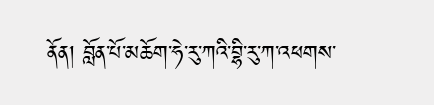ནོན། བློན་པོ་མཆོག་ཧེ་རུ་ཀའི་བྷི་རུ་ཀ་འཕགས་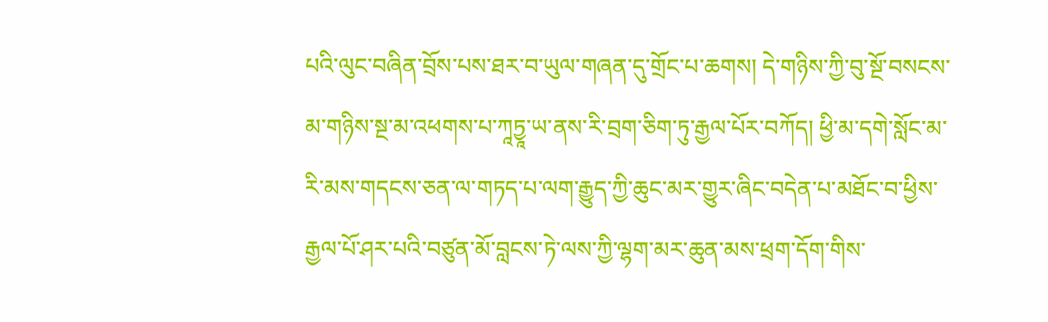པའི་ལུང་བཞིན་བྲོས་པས་ཐར་བ་ཡུལ་གཞན་དུ་གྲོང་པ་ཆགས། དེ་གཉིས་ཀྱི་བུ་སྔོ་བསངས་མ་གཉིས་སྔ་མ་འཕགས་པ་ཀཱཏྱཱ་ཡ་ནས་རི་བྲག་ཅིག་ཏུ་རྒྱལ་པོར་བཀོད། ཕྱི་མ་དགེ་སློང་མ་རི་མས་གདངས་ཅན་ལ་གཏད་པ་ལག་རྒྱུད་ཀྱི་ཆུང་མར་གྱུར་ཞིང་བདེན་པ་མཐོང་བ་ཕྱིས་རྒྱལ་པོ་ཤར་པའི་བཙུན་མོ་བླངས་ཏེ་ལས་ཀྱི་ལྷག་མར་ཆུན་མས་ཕྲག་དོག་གིས་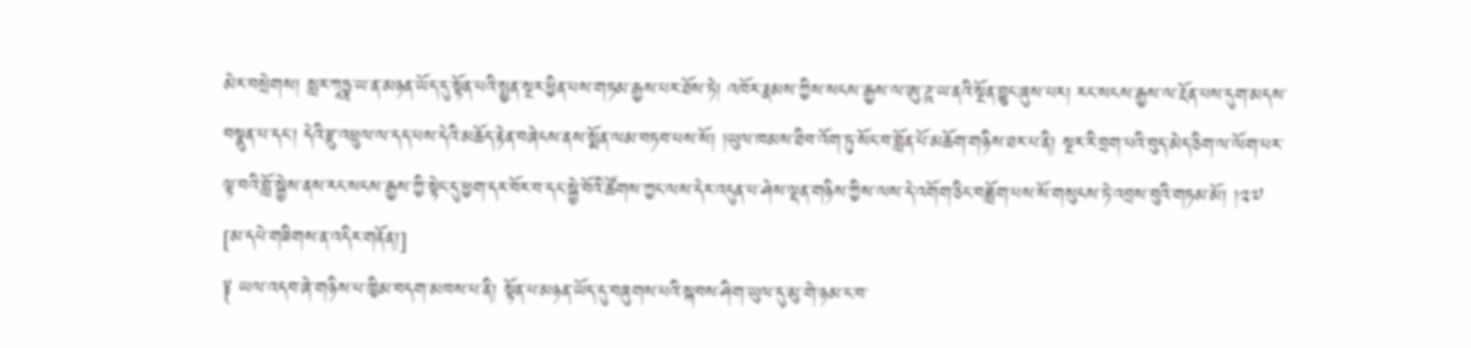མེར་བསྲེགས། སླར་ཀཱཏྱཱ་ཡ་ན་མཉན་ཡོད་དུ་སྟོན་པའི་སྤྱན་སྔར་ཕྱིན་པས་གཏམ་རྒྱས་པར་ཐོས་ཏེ། འཁོར་རྣམས་ཀྱིས་སངས་རྒྱས་ལ་ཨུ་ཌཱ་ཡ་ནའི་སྔོན་བྱུང་ཞུས་པར། རང་སངས་རྒྱས་ལ་རྔོན་པས་དུག་མདས་བསྣུན་པ་དང་། དེའི་རྫུ་འཕྲུལ་ལ་དད་པས་དེའི་མཆོད་རྟེན་བཞེངས་ནས་སྨོན་ལམ་བཏབ་པས་སོ། །ཡུལ་ཁམས་ཐིབ་འོག་ཏུ་སོང་བ་བློན་པོ་མཆོག་གཉིས་ཐར་པ་ནི། སྔར་རི་བྲག་པའི་བུད་མེད་ཅིག་ལ་ལོག་པར་ལྟ་བའི་བློ་སྐྱེས་ནས་རང་སངས་རྒྱས་ཀྱི་སྟེང་དུ་ཕྱག་དར་བོར་བ་དང་སྐྱེ་བོའི་ཚོགས་ཀྱང་ལས་དེར་འདུན་པ་ཤེས་ལྡན་གཉིས་ཀྱིས་ལས་དེ་འགོག་ཅིང་བཟློག་པས་སོ་གསུངས་ཏེ་འབྲས་བུའི་གཏམ་མོ། །༢༧
[མ་དཔེ་གཟིགས་ན་འདིར་གནོན།]
༈ ཡལ་འདབ་ཞེ་གཉིས་པ་ཁྱིམ་བདག་མཁས་པ་ནི། སྟོན་པ་མཉན་ཡོད་དུ་བཞུགས་པའི་སྐབས་ཤིག་ཡུལ་དུ་མུ་གེ་ཉམ་ང་བ་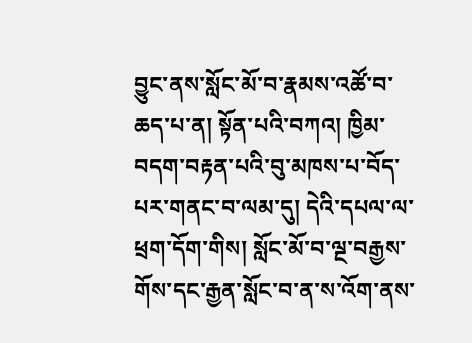བྱུང་ནས་སློང་མོ་བ་རྣམས་འཚོ་བ་ཆད་པ་ན། སྟོན་པའི་བཀའ། ཁྱིམ་བདག་བརྟན་པའི་བུ་མཁས་པ་བོད་པར་གནང་བ་ལམ་དུ། དེའི་དཔལ་ལ་ཕྲག་དོག་གིས། སློང་མོ་བ་ལྔ་བརྒྱས་གོས་དང་རྒྱན་སློང་བ་ན་ས་འོག་ནས་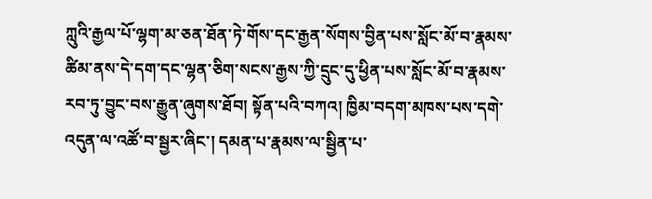ཀླུའི་རྒྱལ་པོ་ལྷག་མ་ཅན་ཐོན་ཏེ་གོས་དང་རྒྱན་སོགས་བྱིན་པས་སློང་མོ་བ་རྣམས་ཚིམ་ནས་དེ་དག་དང་ལྷན་ཅིག་སངས་རྒྱས་ཀྱི་དྲུང་དུ་ཕྱིན་པས་སློང་མོ་བ་རྣམས་རབ་ཏུ་བྱུང་བས་རྒྱུན་ཞུགས་ཐོབ། སྟོན་པའི་བཀའ། ཁྱིམ་བདག་མཁས་པས་དགེ་འདུན་ལ་འཚོ་བ་སྦྱར་ཞིང་། དམན་པ་རྣམས་ལ་སྦྱིན་པ་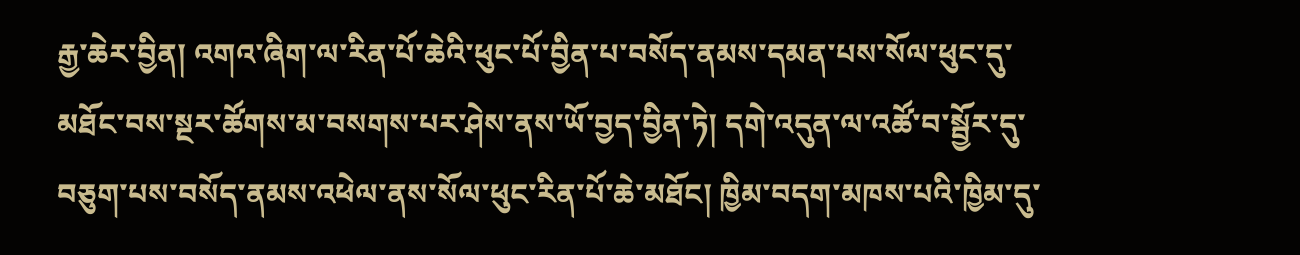རྒྱ་ཆེར་བྱིན། འགའ་ཞིག་ལ་རིན་པོ་ཆེའི་ཕུང་པོ་བྱིན་པ་བསོད་ནམས་དམན་པས་སོལ་ཕུང་དུ་མཐོང་བས་སྔར་ཚོགས་མ་བསགས་པར་ཤེས་ནས་ཡོ་བྱད་བྱིན་ཏེ། དགེ་འདུན་ལ་འཚོ་བ་སྦྱོར་དུ་བཅུག་པས་བསོད་ནམས་འཕེལ་ནས་སོལ་ཕུང་རིན་པོ་ཆེ་མཐོང། ཁྱིམ་བདག་མཁས་པའི་ཁྱིམ་དུ་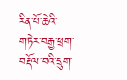རིན་པོ་ཆེའི་གཏེར་བརྒྱ་ཕྲག་བརྡོལ་བའི་དྲུག་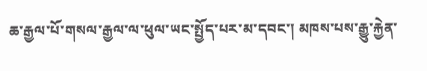ཆ་རྒྱལ་པོ་གསལ་རྒྱལ་ལ་ཕུལ་ཡང་སྤྱོད་པར་མ་དབང་། མཁས་པས་རྒྱུ་རྐྱེན་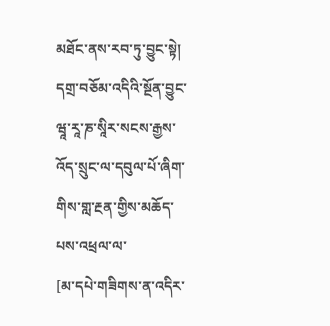མཐོང་ནས་རབ་ཏུ་བྱུང་སྟེ། དགྲ་བཅོམ་འདིའི་སྔོན་བྱུང་ཝཱ་རཱ་ཎ་སཱིར་སངས་རྒྱས་འོད་སྲུང་ལ་དབུལ་པོ་ཞིག་གིས་གླ་རྔན་གྱིས་མཆོད་པས་འཕྲལ་ལ་
[མ་དཔེ་གཟིགས་ན་འདིར་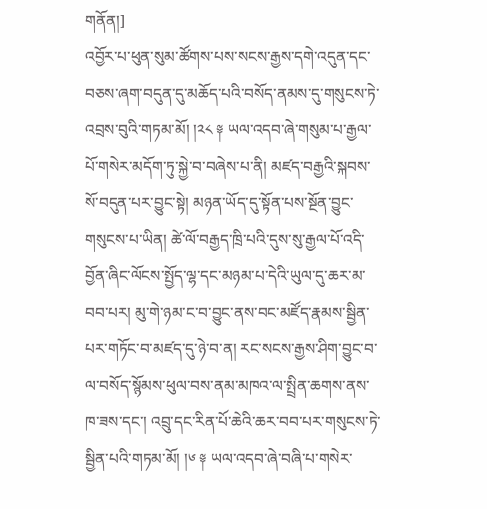གནོན།]
འབྱོར་པ་ཕུན་སུམ་ཚོགས་པས་སངས་རྒྱས་དགེ་འདུན་དང་བཅས་ཞག་བདུན་དུ་མཆོད་པའི་བསོད་ནམས་དུ་གསུངས་ཏེ་འབྲས་བུའི་གཏམ་མོ། །༢༨ ༈ ཡལ་འདབ་ཞེ་གསུམ་པ་རྒྱལ་པོ་གསེར་མདོག་ཏུ་སྐྱེ་བ་བཞེས་པ་ནི། མཛད་བརྒྱའི་སྐབས་སོ་བདུན་པར་བྱུང་སྟེ། མཉན་ཡོད་དུ་སྟོན་པས་སྔོན་བྱུང་གསུངས་པ་ཡིན། ཚེ་ལོ་བརྒྱད་ཁྲི་པའི་དུས་སུ་རྒྱལ་པོ་འདི་བྱོན་ཞིང་ལོངས་སྤྱོད་ལྷ་དང་མཉམ་པ་དེའི་ཡུལ་དུ་ཆར་མ་བབ་པར། མུ་གེ་ཉམ་ང་བ་བྱུང་ནས་བང་མཛོད་རྣམས་སྦྱིན་པར་གཏོང་བ་མཛད་དུ་ཉེ་བ་ན། རང་སངས་རྒྱས་ཤིག་བྱུང་བ་ལ་བསོད་སྙོམས་ཕུལ་བས་ནམ་མཁའ་ལ་སྤྲིན་ཆགས་ནས་ཁ་ཟས་དང་། འབྲུ་དང་རིན་པོ་ཆེའི་ཆར་བབ་པར་གསུངས་ཏེ་སྦྱིན་པའི་གཏམ་མོ། །༦ ༈ ཡལ་འདབ་ཞེ་བཞི་པ་གསེར་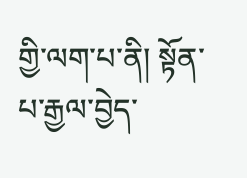གྱི་ལག་པ་ནི། སྟོན་པ་རྒྱལ་བྱེད་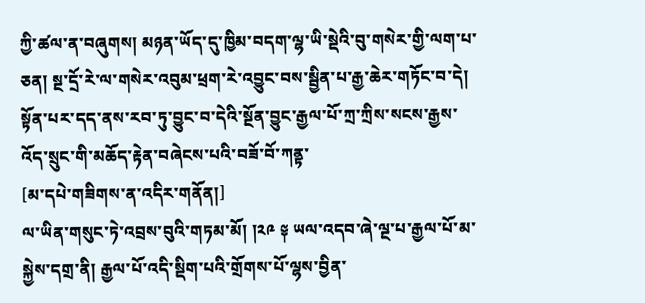ཀྱི་ཚལ་ན་བཞུགས། མཉན་ཡོད་དུ་ཁྱིམ་བདག་ལྷ་ཡི་སྡེའི་བུ་གསེར་གྱི་ལག་པ་ཅན། སྔ་དྲོ་རེ་ལ་གསེར་འབུམ་ཕྲག་རེ་འབྱུང་བས་སྦྱིན་པ་རྒྱ་ཆེར་གཏོང་བ་དེ། སྟོན་པར་དད་ནས་རབ་ཏུ་བྱུང་བ་དེའི་སྔོན་བྱུང་རྒྱལ་པོ་ཀྲ་ཀྲིས་སངས་རྒྱས་འོད་སྲུང་གི་མཆོད་རྟེན་བཞེངས་པའི་བཟོ་བོ་ཀནྟ་
[མ་དཔེ་གཟིགས་ན་འདིར་གནོན།]
ལ་ཡིན་གསུང་ཏེ་འབྲས་བུའི་གཏམ་མོ། །༢༩ ༈ ཡལ་འདབ་ཞེ་ལྔ་པ་རྒྱལ་པོ་མ་སྐྱེས་དགྲ་ནི། རྒྱལ་པོ་འདི་སྡིག་པའི་གྲོགས་པོ་ལྷས་བྱིན་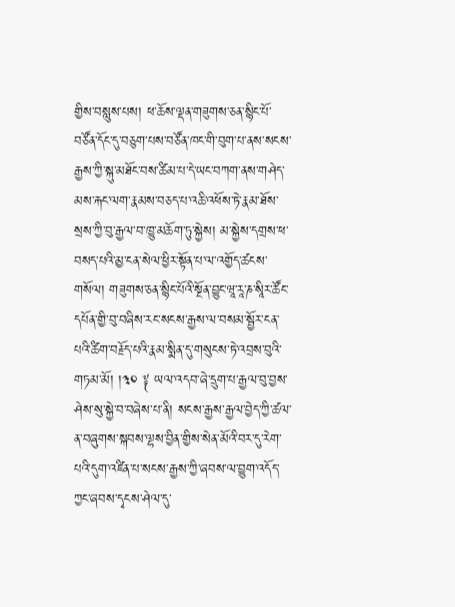གྱིས་བསླུས་པས། ཕ་ཆོས་ལྡན་གཟུགས་ཅན་སྙིང་པོ་བཙོན་དོང་དུ་བཅུག་པས་བཙོན་ཁང་གི་བུག་པ་ནས་སངས་རྒྱས་ཀྱི་སྐུ་མཐོང་བས་ཚིམ་པ་དེ་ཡང་བཀག་ནས་གཤེད་མས་རྐང་ལག་རྣམས་བཅད་པ་འཆི་འཕོས་ཏེ་རྣམ་ཐོས་སྲས་ཀྱི་བུ་རྒྱལ་བ་ཁྱུ་མཆོག་ཏུ་སྐྱེས། མ་སྐྱེས་དགྲས་ཕ་བསད་པའི་མྱ་ངན་སེལ་ཕྱིར་སྟོན་པ་ལ་འགྱོད་ཚངས་གསོལ། གཟུགས་ཅན་སྙིང་པོའི་སྔོན་བྱུང་ཝཱ་རཱ་ཎ་སཱིར་ཚོང་དཔོན་གྱི་བུ་བཞིས་རང་སངས་རྒྱས་ལ་བསམ་སྦྱོར་ངན་པའི་ཚིག་བརྗོད་པའི་རྣམ་སྨིན་དུ་གསུངས་ཏེ་འབྲས་བུའི་གཏམ་མོ། །༣༠ ༈ ཡལ་འདབ་ཞེ་དྲུག་པ་རྒྱལ་བུ་བྱས་ཤེས་སུ་སྐྱེ་བ་བཞེས་པ་ནི། སངས་རྒྱས་རྒྱལ་བྱེད་ཀྱི་ཚལ་ན་བཞུགས་སྐབས་ལྷས་བྱིན་གྱིས་སེན་མོའི་བར་དུ་རེག་པའི་དུག་འཛིན་པ་སངས་རྒྱས་ཀྱི་ཞབས་ལ་བྱུག་འདོད་ཀྱང་ཞབས་དྭངས་ཤེལ་དུ་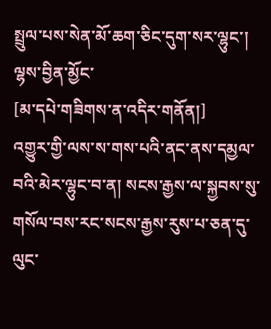སྤྲུལ་པས་སེན་མོ་ཆག་ཅིང་དུག་སར་ལྷུང་། ལྷས་བྱིན་མྱོང་
[མ་དཔེ་གཟིགས་ན་འདིར་གནོན།]
འགྱུར་གྱི་ལས་ས་གས་པའི་ནང་ནས་དམྱལ་བའི་མེར་ལྷུང་བ་ན། སངས་རྒྱས་ལ་སྐྱབས་སུ་གསོལ་བས་རང་སངས་རྒྱས་རུས་པ་ཅན་དུ་ལུང་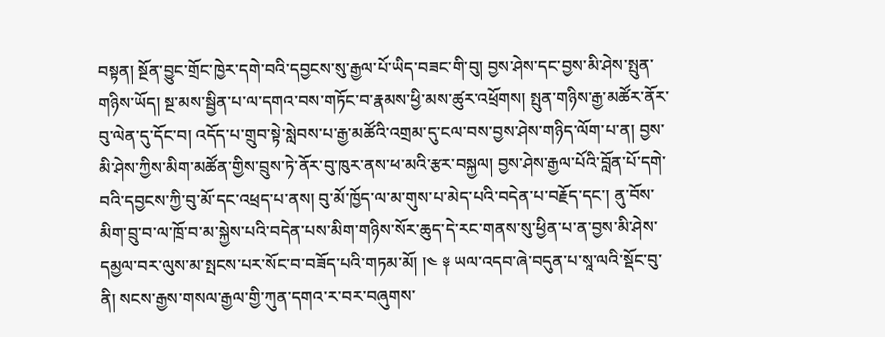བསྟན། སྔོན་བྱུང་གྲོང་ཁྱེར་དགེ་བའི་དབྱངས་སུ་རྒྱལ་པོ་ཡིད་བཟང་གི་བུ། བྱས་ཤེས་དང་བྱས་མི་ཤེས་སྤུན་གཉིས་ཡོད། སྔ་མས་སྦྱིན་པ་ལ་དགའ་བས་གཏོང་བ་རྣམས་ཕྱི་མས་ཚུར་འཕྲོགས། སྤུན་གཉིས་རྒྱ་མཚོར་ནོར་བུ་ལེན་དུ་དོང་བ། འདོད་པ་གྲུབ་སྟེ་སླེབས་པ་རྒྱ་མཚོའི་འགྲམ་དུ་ངལ་བས་བྱས་ཤེས་གཉིད་ལོག་པ་ན། བྱས་མི་ཤེས་ཀྱིས་མིག་མཚོན་གྱིས་བྲུས་ཏེ་ནོར་བུ་ཁུར་ནས་ཕ་མའི་རྩར་བསྐྱལ། བྱས་ཤེས་རྒྱལ་པོའི་བློན་པོ་དགེ་བའི་དབྱངས་ཀྱི་བུ་མོ་དང་འཕྲད་པ་ནས། བུ་མོ་ཁྱོད་ལ་མ་གུས་པ་མེད་པའི་བདེན་པ་བརྗོད་དང་། ནུ་བོས་མིག་བྲུ་བ་ལ་ཁྲོ་བ་མ་སྐྱེས་པའི་བདེན་པས་མིག་གཉིས་སོར་ཆུད་དེ་རང་གནས་སུ་ཕྱིན་པ་ན་བྱས་མི་ཤེས་དམྱལ་བར་ལུས་མ་སྤངས་པར་སོང་བ་བཟོད་པའི་གཏམ་མོ། །༤ ༈ ཡལ་འདབ་ཞེ་བདུན་པ་སཱ་ལའི་སྡོང་བུ་ནི། སངས་རྒྱས་གསལ་རྒྱལ་གྱི་ཀུན་དགའ་ར་བར་བཞུགས་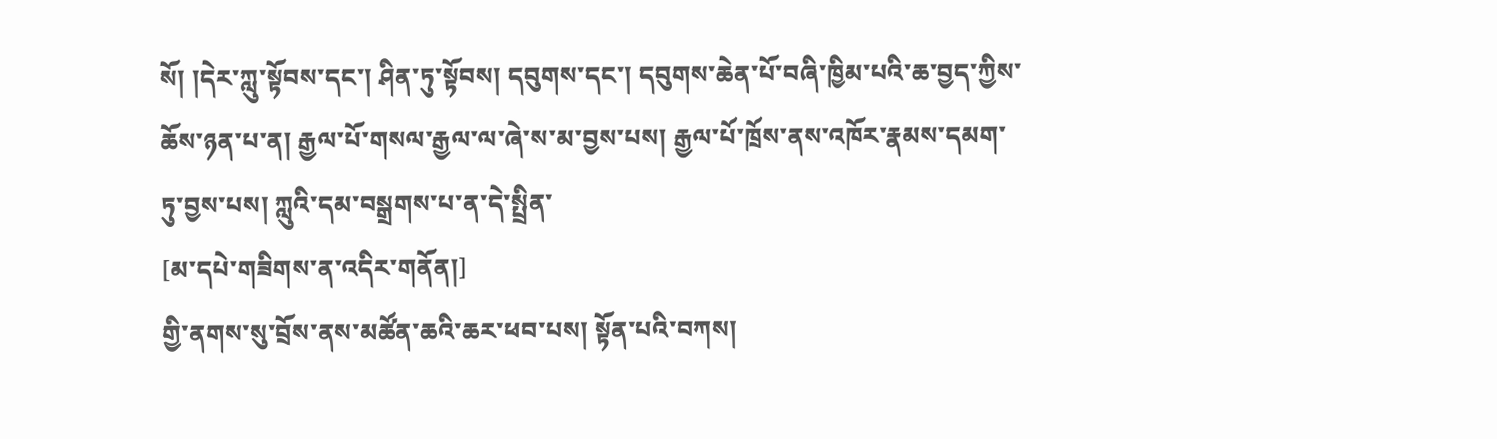སོ། །དེར་ཀླུ་སྟོབས་དང་། ཤིན་ཏུ་སྟོབས། དབུགས་དང་། དབུགས་ཆེན་པོ་བཞི་ཁྱིམ་པའི་ཆ་བྱད་ཀྱིས་ཆོས་ཉན་པ་ན། རྒྱལ་པོ་གསལ་རྒྱལ་ལ་ཞེ་ས་མ་བྱས་པས། རྒྱལ་པོ་ཁྲོས་ནས་འཁོར་རྣམས་དམག་ཏུ་བྱས་པས། ཀླུའི་དམ་བསྒྲགས་པ་ན་དེ་སྤྲིན་
[མ་དཔེ་གཟིགས་ན་འདིར་གནོན།]
གྱི་ནགས་སུ་བྲོས་ནས་མཚོན་ཆའི་ཆར་ཕབ་པས། སྟོན་པའི་བཀས།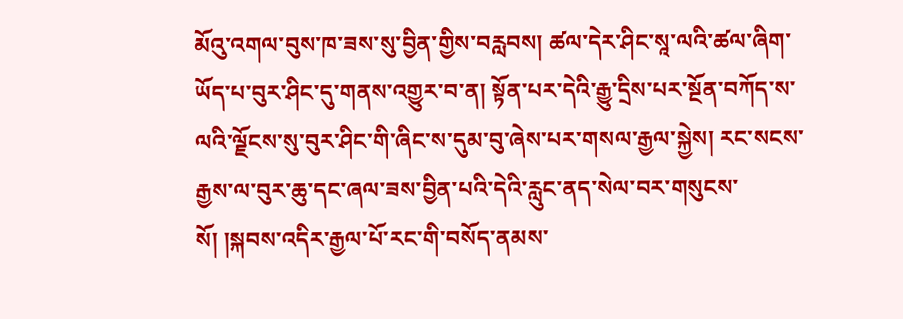མོའུ་འགལ་བུས་ཁ་ཟས་སུ་བྱིན་གྱིས་བརླབས། ཚལ་དེར་ཤིང་སཱ་ལའི་ཚལ་ཞིག་ཡོད་པ་བུར་ཤིང་དུ་གནས་འགྱུར་བ་ན། སྟོན་པར་དེའི་རྒྱུ་དྲིས་པར་སྔོན་བཀོད་ས་ལའི་ལྗོངས་སུ་བུར་ཤིང་གི་ཞིང་ས་དུམ་བུ་ཞེས་པར་གསལ་རྒྱལ་སྐྱེས། རང་སངས་རྒྱས་ལ་བུར་ཆུ་དང་ཞལ་ཟས་བྱིན་པའི་དེའི་རླུང་ནད་སེལ་བར་གསུངས་སོ། །སྐབས་འདིར་རྒྱལ་པོ་རང་གི་བསོད་ནམས་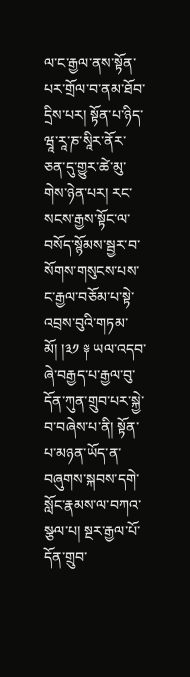ལ་ང་རྒྱལ་ནས་སྟོན་པར་གྲོལ་བ་ནམ་ཐོབ་དྲིས་པར། སྟོན་པ་ཉིད་ཝཱ་རཱ་ཎ་སཱིར་ནོར་ཅན་དུ་གྱུར་ཚེ་མུ་གེས་ཉེན་པར། རང་སངས་རྒྱས་སྟོང་ལ་བསོད་སྙོམས་སྦྱར་བ་སོགས་གསུངས་པས་ང་རྒྱལ་བཅོམ་པ་སྟེ་འབྲས་བུའི་གཏམ་མོ། །༣༡ ༈ ཡལ་འདབ་ཞེ་བརྒྱད་པ་རྒྱལ་བུ་དོན་ཀུན་གྲུབ་པར་སྐྱེ་བ་བཞེས་པ་ནི། སྟོན་པ་མཉན་ཡོད་ན་བཞུགས་སྐབས་དགེ་སློང་རྣམས་ལ་བཀའ་སྩལ་པ། སྔར་རྒྱལ་པོ་དོན་གྲུབ་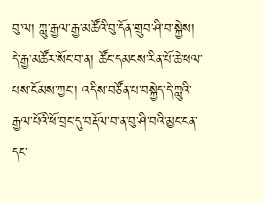བུ་ལ། ཀླུ་རྒྱལ་རྒྱ་མཚོའི་བུ་དོན་གྲུབ་ཤི་བ་སྐྱེས། དེ་རྒྱ་མཚོར་སོང་བ་ན། ཚོང་དམངས་རིན་པོ་ཆེ་ཕལ་པས་ངོམས་ཀྱང་། འདིས་བཙོན་པ་བསྐྱེད་དེ་ཀླུའི་རྒྱལ་པོའི་ཕོ་བྲང་དུ་བརྡོལ་བ་ན་བུ་ཤི་བའི་མྱང་ངན་དང་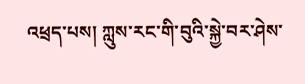འཕྲད་པས། ཀླུས་རང་གི་བུའི་སྐྱེ་བར་ཤེས་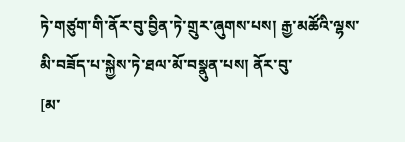ཏེ་གཙུག་གི་ནོར་བུ་བྱིན་ཏེ་གྲུར་ཞུགས་པས། རྒྱ་མཚོའི་ལྷས་མི་བཟོད་པ་སྐྱེས་ཏེ་ཐལ་མོ་བསྣུན་པས། ནོར་བུ་
[མ་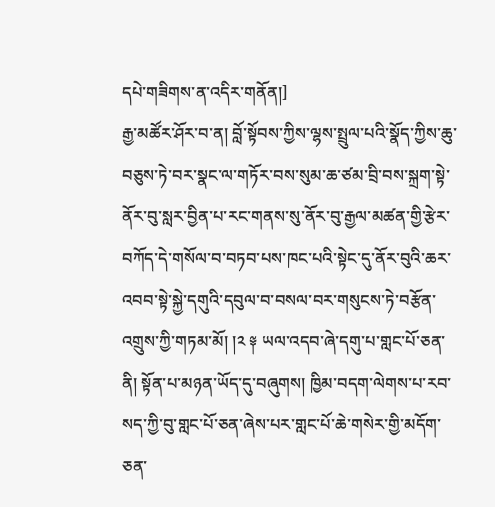དཔེ་གཟིགས་ན་འདིར་གནོན།]
རྒྱ་མཚོར་ཤོར་བ་ན། བློ་སྟོབས་ཀྱིས་ལྷས་སྤྲུལ་པའི་སྣོད་ཀྱིས་ཆུ་བཅུས་ཏེ་བར་སྣང་ལ་གཏོར་བས་སུམ་ཆ་ཙམ་བྲི་བས་སྐྲག་སྟེ་ནོར་བུ་སླར་བྱིན་པ་རང་གནས་སུ་ནོར་བུ་རྒྱལ་མཚན་གྱི་རྩེར་བཀོད་དེ་གསོལ་བ་བཏབ་པས་ཁང་པའི་སྟེང་དུ་ནོར་བུའི་ཆར་འབབ་སྟེ་སྐྱེ་དགུའི་དབུལ་བ་བསལ་བར་གསུངས་ཏེ་བརྩོན་འགྲུས་ཀྱི་གཏམ་མོ། །༢ ༈ ཡལ་འདབ་ཞེ་དགུ་པ་གླང་པོ་ཅན་ནི། སྟོན་པ་མཉན་ཡོད་དུ་བཞུགས། ཁྱིམ་བདག་ལེགས་པ་རབ་སད་ཀྱི་བུ་གླང་པོ་ཅན་ཞེས་པར་གླང་པོ་ཆེ་གསེར་གྱི་མདོག་ཅན་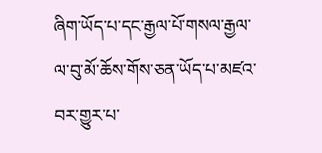ཞིག་ཡོད་པ་དང་རྒྱལ་པོ་གསལ་རྒྱལ་ལ་བུ་མོ་ཆོས་གོས་ཅན་ཡོད་པ་མཛའ་བར་གྱུར་པ་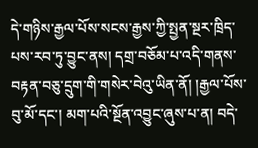དེ་གཉིས་རྒྱལ་པོས་སངས་རྒྱས་ཀྱི་སྤྱན་སྔར་ཁྲིད་པས་རབ་ཏུ་བྱུང་ནས། དགྲ་བཅོམ་པ་འདི་གནས་བརྟན་བཅུ་དྲུག་གི་གསེར་བེའུ་ཡིན་ནོ། །རྒྱལ་པོས་བུ་མོ་དང་། མག་པའི་སྔོན་འབྱུང་ཞུས་པ་ན། བདེ་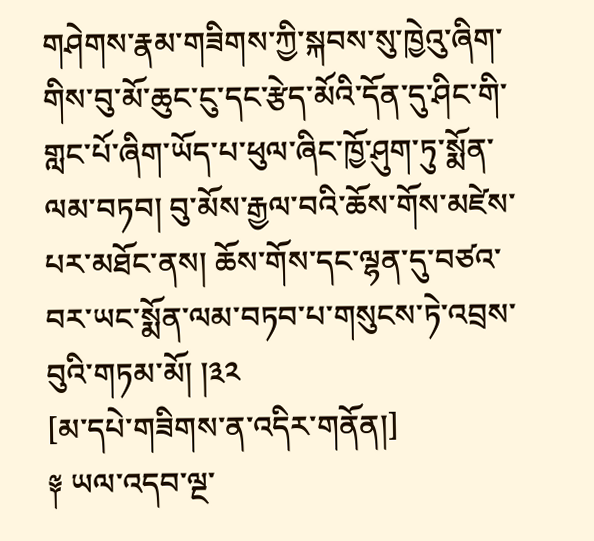གཤེགས་རྣམ་གཟིགས་ཀྱི་སྐབས་སུ་ཁྱེའུ་ཞིག་གིས་བུ་མོ་ཆུང་ངུ་དང་རྩེད་མོའི་དོན་དུ་ཤིང་གི་གླང་པོ་ཞིག་ཡོད་པ་ཕུལ་ཞིང་ཁྱོ་ཤུག་ཏུ་སྨོན་ལམ་བཏབ། བུ་མོས་རྒྱལ་བའི་ཆོས་གོས་མཛེས་པར་མཐོང་ནས། ཆོས་གོས་དང་ལྷན་དུ་བཙའ་བར་ཡང་སྨོན་ལམ་བཏབ་པ་གསུངས་ཏེ་འབྲས་བུའི་གཏམ་མོ། །༣༢
[མ་དཔེ་གཟིགས་ན་འདིར་གནོན།]
༈ ཡལ་འདབ་ལྔ་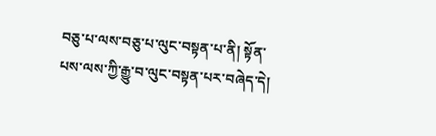བཅུ་པ་ལས་བཅུ་པ་ལུང་བསྟན་པ་ནི། སྟོན་པས་ལས་ཀྱི་རྒྱུ་བ་ལུང་བསྟན་པར་བཞེད་དེ།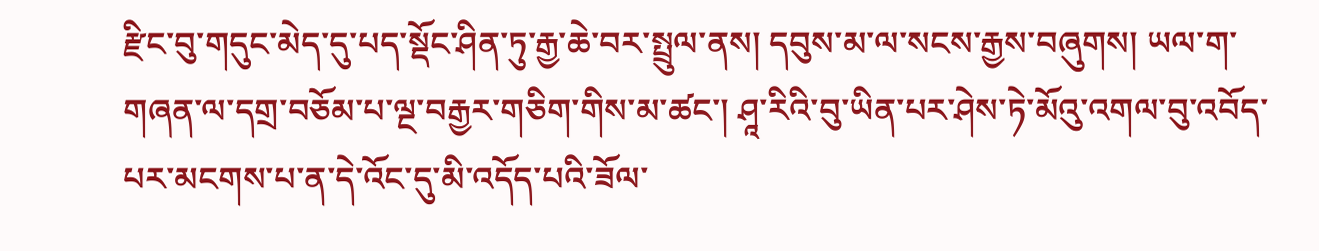རྫིང་བུ་གདུང་མེད་དུ་པད་སྡོང་ཤིན་ཏུ་རྒྱ་ཆེ་བར་སྤྲུལ་ནས། དབུས་མ་ལ་སངས་རྒྱས་བཞུགས། ཡལ་ག་གཞན་ལ་དགྲ་བཅོམ་པ་ལྔ་བརྒྱར་གཅིག་གིས་མ་ཚང་། ཤཱ་རིའི་བུ་ཡིན་པར་ཤེས་ཏེ་མོའུ་འགལ་བུ་འབོད་པར་མངགས་པ་ན་དེ་འོང་དུ་མི་འདོད་པའི་ཟོལ་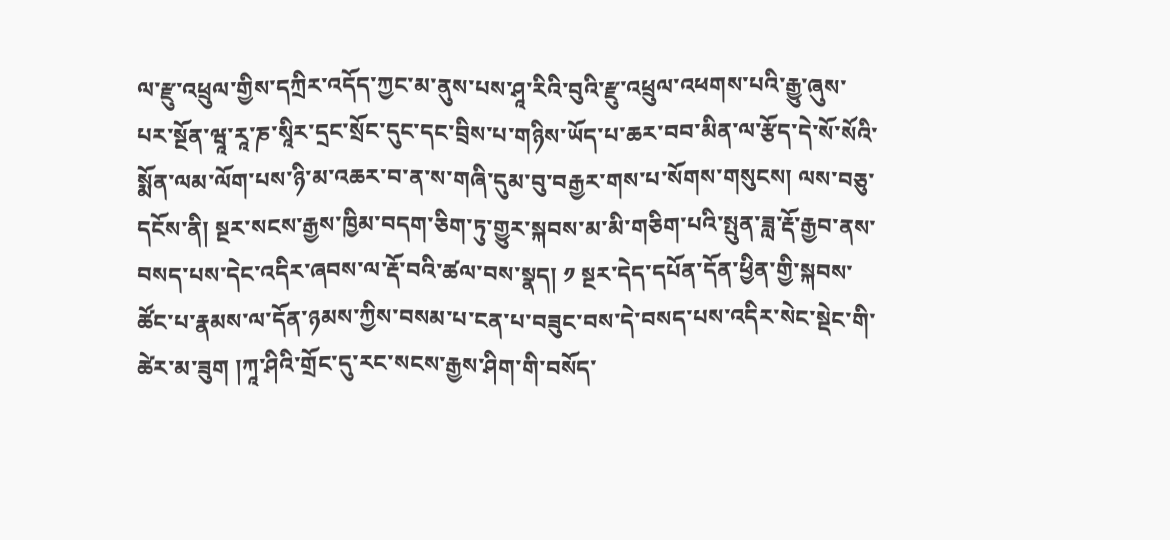ལ་རྫུ་འཕྲུལ་གྱིས་དཀྲིར་འདོད་ཀྱང་མ་ནུས་པས་ཤཱ་རིའི་བུའི་རྫུ་འཕྲུལ་འཕགས་པའི་རྒྱུ་ཞུས་པར་སྔོན་ཝཱ་རཱ་ཎ་སཱིར་དྲང་སྲོང་དུང་དང་བྲིས་པ་གཉིས་ཡོད་པ་ཆར་བབ་མིན་ལ་རྩོད་དེ་སོ་སོའི་སྨོན་ལམ་ལོག་པས་ཉི་མ་འཆར་བ་ན་ས་གཞི་དུམ་བུ་བརྒྱར་གས་པ་སོགས་གསུངས། ལས་བཅུ་དངོས་ནི། སྔར་སངས་རྒྱས་ཁྱིམ་བདག་ཅིག་ཏུ་གྱུར་སྐབས་མ་མི་གཅིག་པའི་སྤུན་ཟླ་རྡོ་རྒྱབ་ནས་བསད་པས་དེང་འདིར་ཞབས་ལ་རྡོ་བའི་ཚལ་བས་སྣད། ༡ སྔར་དེད་དཔོན་དོན་ཕྱིན་གྱི་སྐབས་ཚོང་པ་རྣམས་ལ་དོན་ཉམས་ཀྱིས་བསམ་པ་ངན་པ་བཟུང་བས་དེ་བསད་པས་འདིར་སེང་སྡེང་གི་ཚེར་མ་ཟུག །ཀཱ་ཤིའི་གྲོང་དུ་རང་སངས་རྒྱས་ཤིག་གི་བསོད་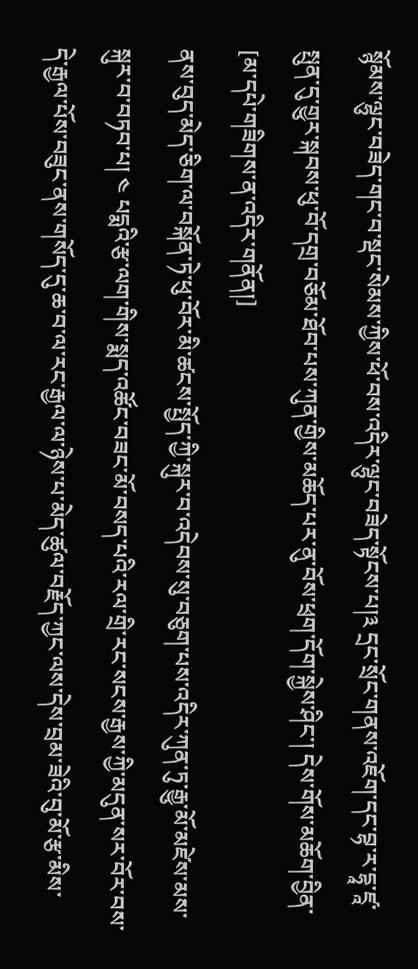སྙོམས་ལྷུང་བཟེད་གང་བ་སྡང་སེམས་ཀྱིས་ཕོ་བས་འདིར་ལྷུང་བཟེད་སྟོངས་པ།༣ དྲང་སྲོང་གནས་འཇོག་དང་བྷ་ར་དྷཱ་ཛཱ་སྤུན་དུ་གྱུར་སྐབས་ཕུ་བོ་དགྲ་བཅོམ་ཐོབ་པས་ཀུན་གྱིས་མཆོད་པར་ནུ་བོས་ཕྲག་དོག་སྐྱེས་ཤིང་། དེས་གོས་མཆོག་བྱིན་
[མ་དཔེ་གཟིགས་ན་འདིར་གནོན།]
ནས་བུད་མེད་ཅིག་ལ་བསྐོན་ཏེ་ཕུ་བོར་མི་ཚངས་སྤྱོད་ཀྱི་སྐུར་བ་འདེབས་སུ་བཅུག་པས་འདིར་ཀུན་ཏུ་རྒྱུ་མོ་མཛེས་མས་སྐུར་བ་བཏབ་པ། ༤ པདྨའི་རྩ་ལག་གིས་སྨད་འཚོང་བཟང་མོ་བསད་པའི་རལ་གྲི་རང་སངས་རྒྱས་ཀྱི་མདུན་སར་བོར་བས་དེ་རྒྱལ་པོས་བཟུང་ནས་གསོད་དུ་ཆ་བ་ལ་རང་རྒྱལ་ལ་ཉེས་པ་མེད་ཚུལ་བརྗོད་ཀྱང་ལས་དེས་བྲམ་ཟེའི་བུ་མོ་རྩ་མིས་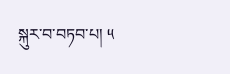སྐུར་བ་བཏབ་པ། ༥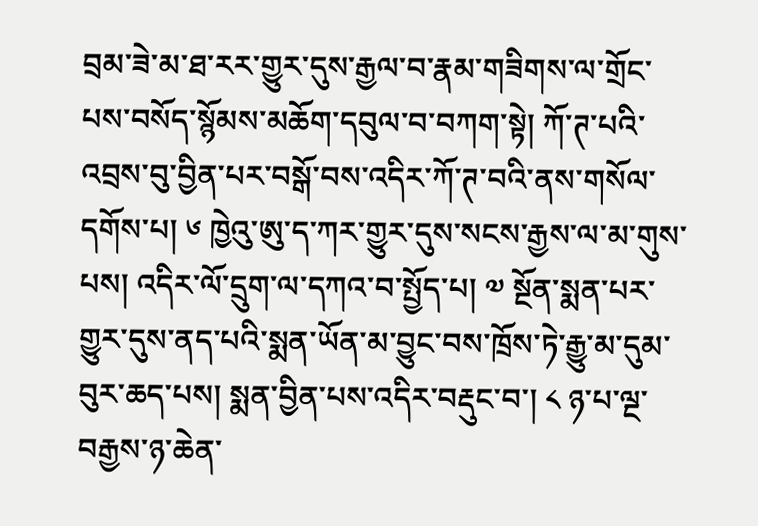བྲམ་ཟེ་མ་ཐ་རར་གྱུར་དུས་རྒྱལ་བ་རྣམ་གཟིགས་ལ་གྲོང་པས་བསོད་སྙོམས་མཆོག་དབུལ་བ་བཀག་སྟེ། ཀོ་ཊ་པའི་འབྲས་བུ་བྱིན་པར་བསྒོ་བས་འདིར་ཀོ་ཊ་བའི་ནས་གསོལ་དགོས་པ། ༦ ཁྱེའུ་ཨུ་ད་ཀར་གྱུར་དུས་སངས་རྒྱས་ལ་མ་གུས་པས། འདིར་ལོ་དྲུག་ལ་དཀའ་བ་སྤྱོད་པ། ༧ སྔོན་སྨན་པར་གྱུར་དུས་ནད་པའི་སྨན་ཡོན་མ་བྱུང་བས་ཁྲོས་ཏེ་རྒྱུ་མ་དུམ་བུར་ཆད་པས། སྨན་བྱིན་པས་འདིར་བརྡུང་བ་། ༨ ཉ་པ་ལྔ་བརྒྱས་ཉ་ཆེན་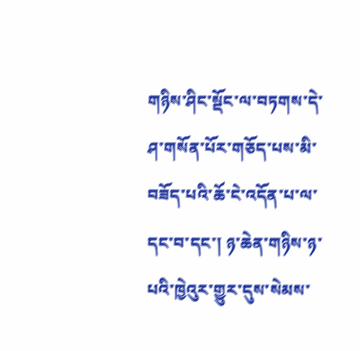གཉིས་ཤིང་སྡོང་ལ་བཏགས་དེ་ཤ་གསོན་པོར་གཅོད་པས་མི་བཟོད་པའི་ཆོ་ངེ་འདོན་པ་ལ་དང་བ་དང་། ཉ་ཆེན་གཉིས་ཉ་པའི་ཁྱེའུར་གྱུར་དུས་སེམས་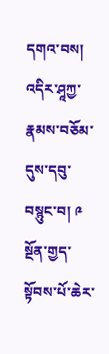དགའ་བས། འདིར་ཤཱཀྱ་རྣམས་བཅོམ་དུས་དབུ་བསྙུང་བ། ༩ སྔོན་གྱད་སྟོབས་པོ་ཆེར་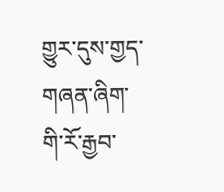གྱུར་དུས་གྱད་གཞན་ཞིག་གི་རོ་རྒྱབ་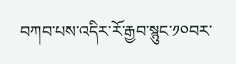བཀབ་པས་འདིར་རོ་རྒྱབ་སྙུང་༡༠བར་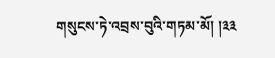གསུངས་ཏེ་འབྲས་བུའི་གཏམ་མོ། །༣༣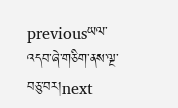previousཡལ་འདབ་ཞེ་གཅིག་ནས་ལྔ་བཅུ་བར།next